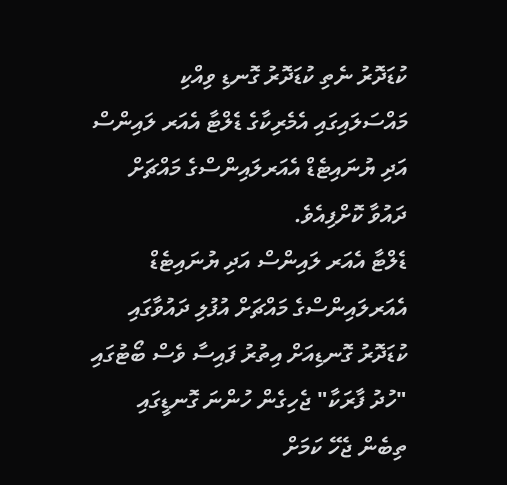ކުޑަދޮރު ނެތި ކުޑަދޮރު ގޮނޑި ވިއްކި މައްސަލައިގައި އެމެރިކާގެ ޑެލްޓާ އެއަރ ލައިންސް އަދި ޔުނައިޓެޑް އެއަރލައިންސްގެ މައްޗަށް ދައުވާ ކޮށްފިއެވެ.
ޑެލްޓާ އެއަރ ލައިންސް އަދި ޔުނައިޓެޑް އެއަރލައިންސްގެ މައްޗަށް އުފުލި ދައުވާގައި ކުޑަދޮރު ގޮނޑިއަށް އިތުރު ފައިސާ ވެސް ބޯޓުގައި "ހުދު ފާރަކާ" ޖެހިގެން ހުންނަ ގޮނޑީގައި ތިބެން ޖެހޭ ކަމަށް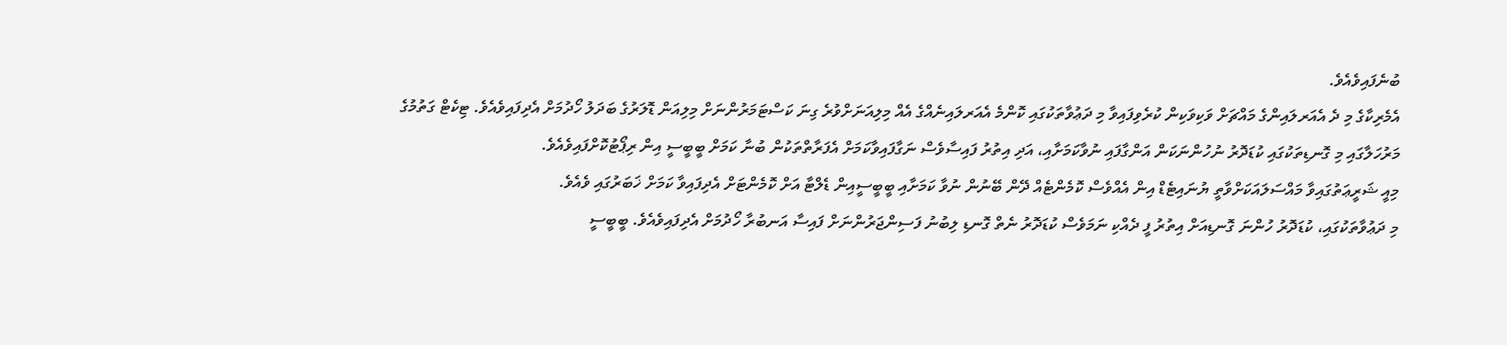ބުނެފައިވެއެވެ.
އެމެރިކާގެ މި ދެ އެއަރލައިންގެ މައްޗަށް ވަކިވަކިން ކުރެވިފައިވާ މި ދަޢުވާތަކުގައި ކޮންމެ އެއަރލައިނެއްގެ އެއް މިލިއަނަށްވުރެ ގިނަ ކަސްޓަމަރުންނަށް މިލިއަން ޑޮލަރުގެ ބަދަލު ހޯދުމަށް އެދިފައިވެއެވެ. ޓިކެޓް ގަތުމުގެ މަރުހަލާގައި މި ގޮނޑިތަކުގައި ކުޑަދޮރު ނުހުންނަކަން އަންގާފައި ނުވާކަމަށާއި، އަދި އިތުރު ފައިސާވެސް ނަގާފައިވާކަމަށް އެފަރާތްތަކުން ބުނާ ކަމަށް ބީބީސީ އިން ރިޕޯޓުކޮށްފައިވެއެވެ.
މިއީ ޝަރީޢަތުގައިވާ މައްސަލައަކަށްވާތީ ޔުނައިޓެޑް އިން އެއްވެސް ކޮމެންޓެއް ދޭން ބޭނުން ނުވާ ކަމަށާއި ބީބީސީއިން ޑެލްޓާ އަށް ކޮމެންޓަށް އެދިފައިވާ ކަމަށް ޚަބަރުގައި ވެއެވެ.
މި ދަޢުވާތަކުގައި، ކުޑަދޮރު ހުންނަ ގޮނޑިއަށް އިތުރު ފީ ދެއްކި ނަމަވެސް ކުޑަދޮރު ނެތް ގޮނޑި ލިބުނު ފަސިންޖަރުންނަށް ފައިސާ އަނބުރާ ހޯދުމަށް އެދިފައިވެއެވެ. ބީބީސީ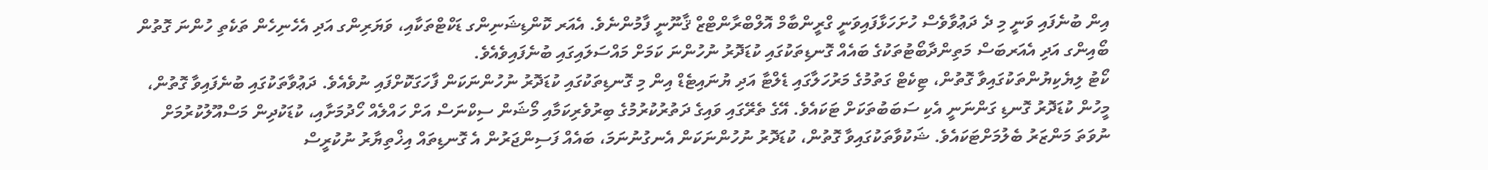އިން ބުނެފައި ވަނީ މި ދެ ދަޢުވާވެސް ހުށަހަޅާފައިވަނީ ގްރީންބާމް އޮލްބްރާންޓްޒް ޤާނޫނީ ފާމުންނެވެ. އެއަރ ކޮންޑިޝަނިންގ ޑަކްޓްތަކާއި، ވަޔަރިންގ އަދި އެހެނިހެން ތަކެތި ހުންނަ ގޮތުން ބޯއިންގ އަދި އެއަރބަސް މަތިންދާބޯޓުތަކުގެ ބައެއް ގޮނޑިތަކުގައި ކުޑަދޮރު ނުހުންނަ ކަމަށް މައްސަލައިގައި ބުނެފައިވެއެވެ.
ކޯޓު ލިޔެކިޔުންތަކުގައިވާ ގޮތުން، ޓިކެޓް ގަތުމުގެ މަރުހަލާގައި ޑެލްޓާ އަދި ޔުނައިޓެޑް އިން މި ގޮނޑިތަކުގައި ކުޑަދޮރު ނުހުންނަކަން ފާހަގަކޮށްފައި ނުވެއެވެ. ދަޢުވާތަކުގައި ބުނެފައިވާ ގޮތުން، މީހުން ކުޑަދޮރު ގޮނޑި ގަންނަނީ އެކި ސަބަބުތަކަށް ޓަކައެވެ. އޭގެ ތެރޭގައި ވައިގެ ދަތުރުކުރުމުގެ ބިރުވެރިކަމާއި މޯޝަން ސިކްނަސް އަށް ހައްލެއް ހޯދުމަށާއި، ކުޑަކުދިން މަސްއޫލުކުރުމަށް ނުވަތަ މަންޒަރު ބެލުމަށްޓަކައެވެ. ޝަކުވާތަކުގައިވާ ގޮތުން، ކުޑަދޮރު ނުހުންނަކަން އެނގުނުނަމަ، ބައެއް ފަސިންޖަރުން އެ ގޮނޑިތައް އިޚްތިޔާރު ނުކުރީސް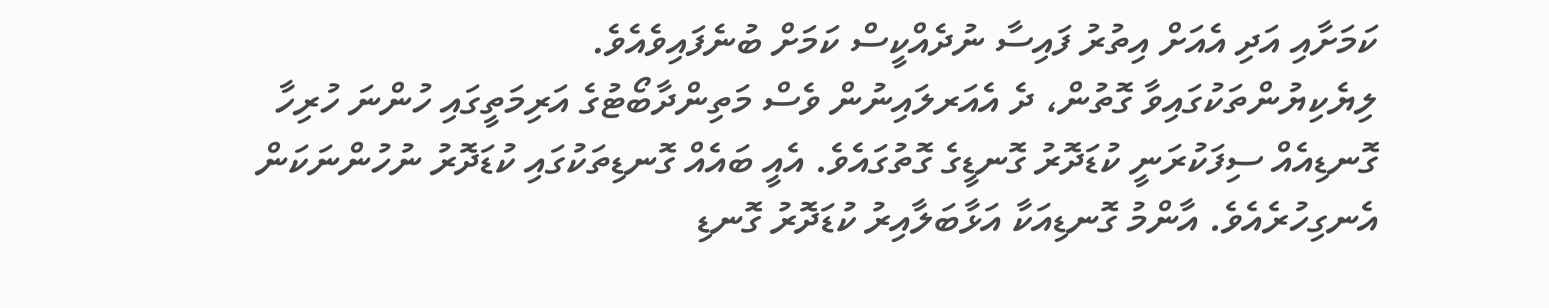ކަމަށާއި އަދި އެއަށް އިތުރު ފައިސާ ނުދެއްކީސް ކަމަށް ބުނެފައިވެއެވެ.
ލިޔެކިޔުންތަކުގައިވާ ގޮތުން، ދެ އެއަރލައިނުން ވެސް މަތިންދާބޯޓުގެ އަރިމަތީގައި ހުންނަ ހުރިހާ ގޮނޑިއެއް ސިފަކުރަނީ ކުޑަދޮރު ގޮނޑީގެ ގޮތުގައެވެ. އެއީ ބައެއް ގޮނޑިތަކުގައި ކުޑަދޮރު ނުހުންނަކަން އެނގިހުރެއެވެ. އާންމު ގޮނޑިއަކާ އަޅާބަލާއިރު ކުޑަދޮރު ގޮނޑި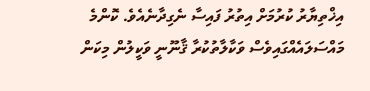އިޚްތިޔާރު ކުރުމަށް އިތުރު ފައިސާ ނެގިދާނެއެވެ. ކޮންމެ މައްސަލައެއްގައިވެސް ވަކާލާތުކުރާ ޤާނޫނީ ވަކީލުން މިކަން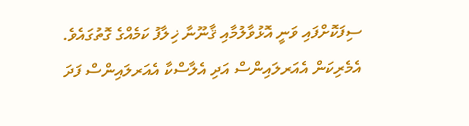ސިފަކޮށްފައި ވަނީ އޮޅުވާލުމާއި ޤާނޫނާ ޚިލާފު ކަމެއްގެ ގޮތުގައެވެ.
އެމެރިކަން އެއަރލައިންސް އަދި އެލާސްކާ އެއަރލައިންސް ފަދަ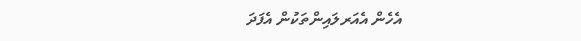އެހެން އެއަރލައިންތަކުން އެފަދަ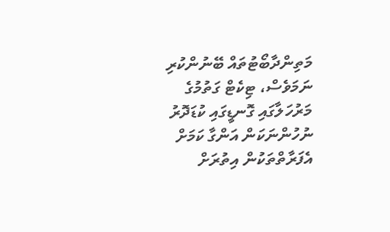މަތިންދާބޯޓުތައް ބޭނުންކުރި ނަމަވެސް، ޓިކެޓް ގަތުމުގެ މަރުހަލާގައި ގޮނޑީގައި ކުޑަދޮރު ނުހުންނަކަން އަންގާ ކަމަށް އެފަރާތްތަކުން އިތުރަށް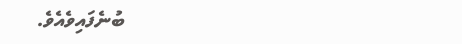ބުނެފައިވެއެވެ.